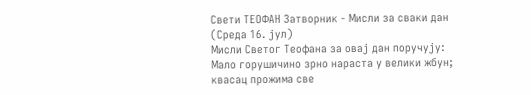Свети ТЕОФАН Затворник - Мисли за сваки дан (Среда 16. јул)
Мисли Светог Теофана за овај дан поручују: Мало горушичино зрно нараста у велики жбун; квасац прожима све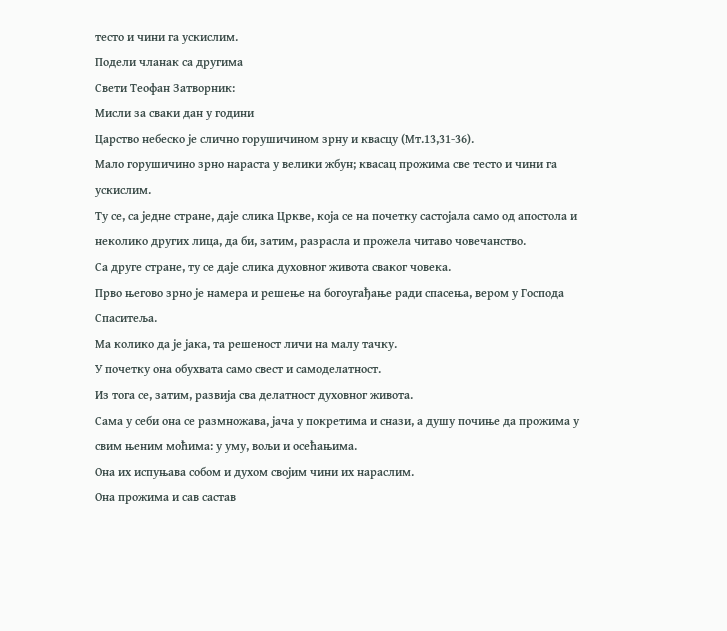тесто и чини га ускислим.
Подели чланак са другима
Свети Теофан Затворник:
Мисли за сваки дан у години
Царство небеско је слично горушичином зрну и квасцу (Мт.13,31-36).
Мало горушичино зрно нараста у велики жбун; квасац прожима све тесто и чини га ускислим.
Ту се, са једне стране, даје слика Цркве, која се на почетку састојала само од апостола и неколико других лица, да би, затим, разрасла и прожела читаво човечанство.
Са друге стране, ту се даје слика духовног живота сваког човека.
Прво његово зрно је намера и решење на богоугађање ради спасења, вером у Господа Спаситеља.
Ма колико да је јака, та решеност личи на малу тачку.
У почетку она обухвата само свест и самоделатност.
Из тога се, затим, развија сва делатност духовног живота.
Сама у себи она се размножава, јача у покретима и снази, а душу почиње да прожима у свим њеним моћима: у уму, вољи и осећањима.
Она их испуњава собом и духом својим чини их нараслим.
Она прожима и сав састав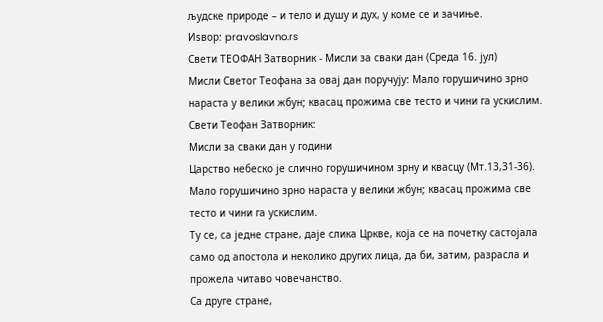људске природе – и тело и душу и дух, у коме се и зачиње.
Иѕвор: pravoslavno.rs
Свети ТЕОФАН Затворник - Мисли за сваки дан (Среда 16. јул)
Мисли Светог Теофана за овај дан поручују: Мало горушичино зрно нараста у велики жбун; квасац прожима све тесто и чини га ускислим.
Свети Теофан Затворник:
Мисли за сваки дан у години
Царство небеско је слично горушичином зрну и квасцу (Мт.13,31-36).
Мало горушичино зрно нараста у велики жбун; квасац прожима све тесто и чини га ускислим.
Ту се, са једне стране, даје слика Цркве, која се на почетку састојала само од апостола и неколико других лица, да би, затим, разрасла и прожела читаво човечанство.
Са друге стране,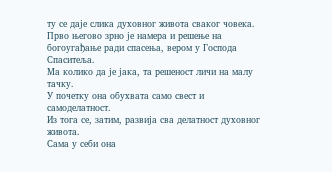ту се даје слика духовног живота сваког човека.
Прво његово зрно је намера и решење на богоугађање ради спасења, вером у Господа Спаситеља.
Ма колико да је јака, та решеност личи на малу тачку.
У почетку она обухвата само свест и самоделатност.
Из тога се, затим, развија сва делатност духовног живота.
Сама у себи она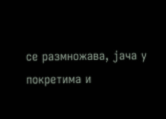се размножава, јача у покретима и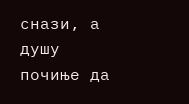снази, а душу почиње да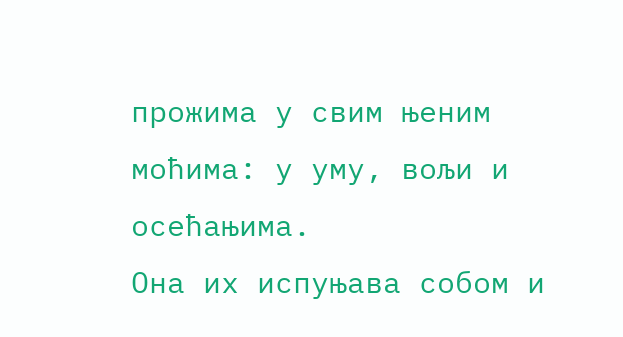прожима у свим њеним моћима: у уму, вољи и осећањима.
Она их испуњава собом и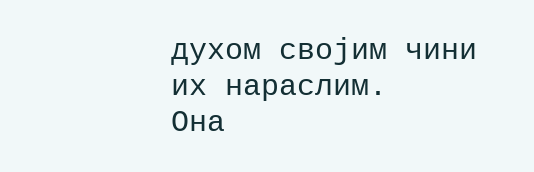духом својим чини их нараслим.
Она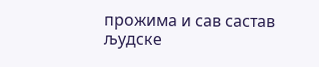прожима и сав састав људске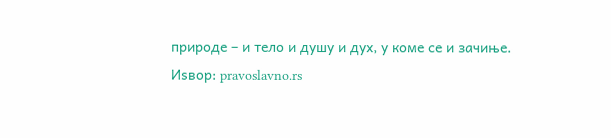природе – и тело и душу и дух, у коме се и зачиње.
Иѕвор: pravoslavno.rs